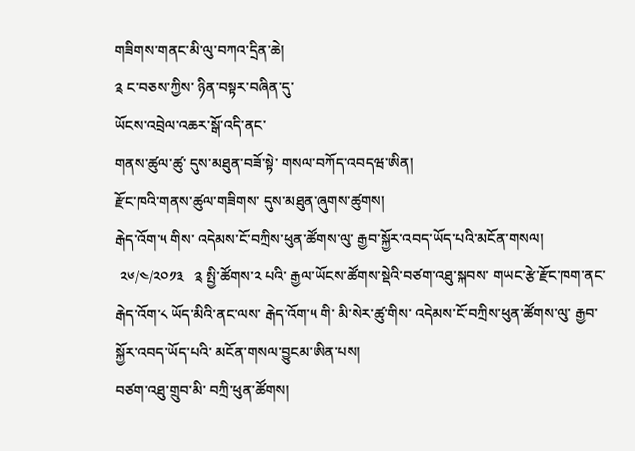གཟིགས་གནང་མི་ལུ་བཀའ་དྲིན་ཆེ།
༉ ང་བཅས་ཀྱིས་ ཉིན་བསྟར་བཞིན་དུ་
ཡོངས་འབྲེལ་འཆར་སྒོ་འདི་ནང་
གནས་ཚུལ་ཚུ་ དུས་མཐུན་བཟོ་སྟེ་ གསལ་བཀོད་འབདཝ་ཨིན།
རྫོང་ཁའི་གནས་ཚུལ་གཟིགས་ དུས་མཐུན་ཞུགས་ཚུགས།
རྒེད་འོག་༥ གིས་ འདེམས་ངོ་བཀྲིས་ཕུན་ཚོགས་ལུ་ རྒྱབ་སྐྱོར་འབད་ཡོད་པའི་མངོན་གསལ།
 ༢༦/༤/༢༠༡༣   ༉ སྤྱི་ཚོགས་༢ པའི་ རྒྱལ་ཡོངས་ཚོགས་སྡེའི་བཙག་འཐུ་སྐབས་ གཡང་རྩེ་རྫོང་ཁག་ནང་ རྒེད་འོག་༨ ཡོད་མིའི་ནང་ལས་ རྒེད་འོག་༥ གི་ མི་སེར་ཚུ་གིས་ འདེམས་ངོ་བཀྲིས་ཕུན་ཚོགས་ལུ་ རྒྱབ་སྐྱོར་འབད་ཡོད་པའི་ མངོན་གསལ་བྱུངམ་ཨིན་པས།
བཙག་འཐུ་གྲུབ་མི་ བཀྲི་ཕུན་ཚོགས།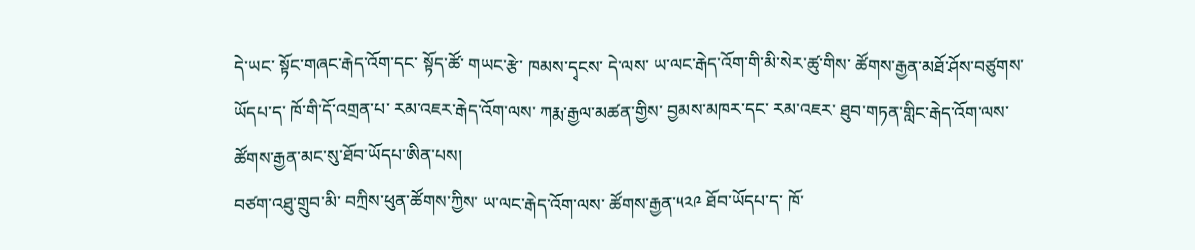དེ་ཡང་ སྟོང་གཞང་རྒེད་འོག་དང་ སྟོད་ཚོ་ གཡང་རྩེ་ ཁམས་དྭངས་ དེ་ལས་ ཡ་ལང་རྒེད་འོག་གི་མི་སེར་ཚུ་གིས་ ཚོགས་རྒྱན་མཐོ་ཤོས་བཙུགས་ཡོདཔ་ད་ ཁོ་གི་དོ་འགྲན་པ་ རམ་འཇར་རྒེད་འོག་ལས་ ཀརྨ་རྒྱལ་མཚན་གྱིས་ བྱམས་མཁར་དང་ རམ་འཇར་ ཐུབ་གཏན་གླིང་རྒེད་འོག་ལས་ ཚོགས་རྒྱན་མང་སུ་ཐོབ་ཡོདཔ་ཨིན་པས།
བཙག་འཐུ་གྲུབ་མི་ བཀྲིས་ཕུན་ཚོགས་ཀྱིས་ ཡ་ལང་རྒེད་འོག་ལས་ ཚོགས་རྒྱན་༥༢༩ ཐོབ་ཡོདཔ་ད་ ཁོ་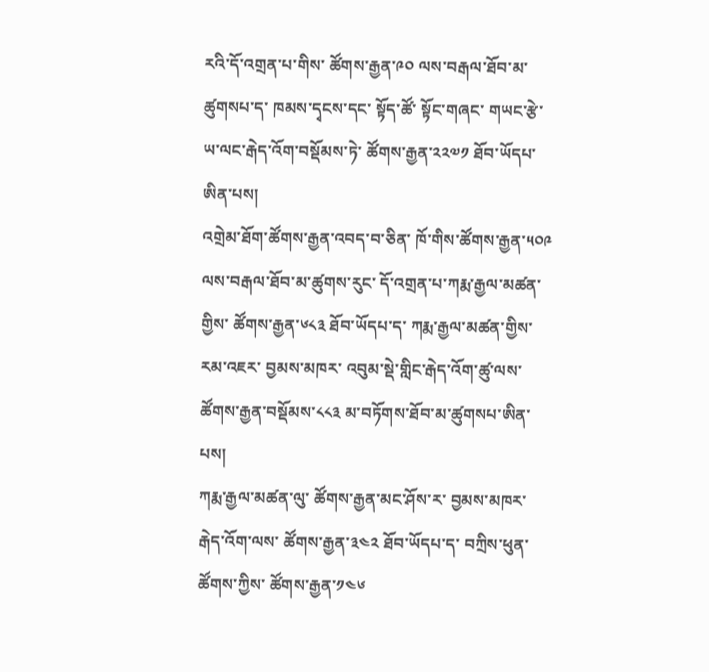རའི་དོ་འགྲན་པ་གིས་ ཚོགས་རྒྱན་༩༠ ལས་བརྒལ་ཐོབ་མ་ཚུགསཔ་ད་ ཁམས་དྭངས་དང་ སྟོད་ཚོ་ སྟོང་གཞང་ གཡང་རྩེ་ ཡ་ལང་རྒེད་འོག་བསྡོམས་ཏེ་ ཚོགས་རྒྱན་༢༢༧༡ ཐོབ་ཡོདཔ་ཨིན་པས།
འགྲེམ་ཐོག་ཚོགས་རྒྱན་འབད་བ་ཅིན་ ཁོ་གིས་ཚོགས་རྒྱན་༥༠༩ ལས་བརྒལ་ཐོབ་མ་ཚུགས་རུང་ དོ་འགྲན་པ་ཀརྨ་རྒྱལ་མཚན་གྱིས་ ཚོགས་རྒྱན་༦༨༣ ཐོབ་ཡོདཔ་ད་ ཀརྨ་རྒྱལ་མཚན་གྱིས་ རམ་འཇར་ བྱམས་མཁར་ འབུམ་སྡེ་གླིང་རྒེད་འོག་ཚུ་ལས་ ཚོགས་རྒྱན་བསྡོམས་༨༨༣ མ་བཏོགས་ཐོབ་མ་ཚུགསཔ་ཨིན་པས།
ཀརྨ་རྒྱལ་མཚན་ལུ་ ཚོགས་རྒྱན་མང་ཤོས་ར་ བྱམས་མཁར་རྒེད་འོག་ལས་ ཚོགས་རྒྱན་༣༤༢ ཐོབ་ཡོདཔ་ད་ བཀྲིས་ཕུན་ཚོགས་ཀྱིས་ ཚོགས་རྒྱན་༡༤༦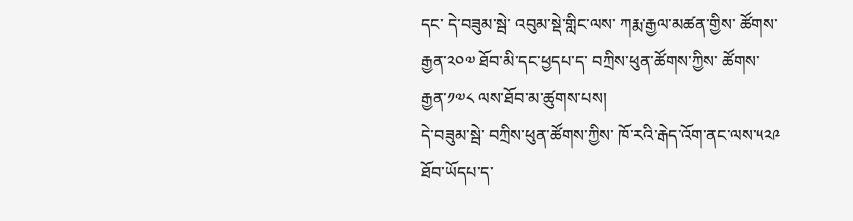དང་ དེ་བཟུམ་སྦེ་ འབུམ་སྡེ་གླིང་ལས་ ཀརྨ་རྒྱལ་མཚན་གྱིས་ ཚོགས་རྒྱན་༢༠༧ ཐོབ་མི་དང་ཕྱདཔ་ད་ བཀྲིས་ཕུན་ཚོགས་ཀྱིས་ ཚོགས་རྒྱན་༡༧༨ ལས་ཐོབ་མ་ཚུགས་པས།
དེ་བཟུམ་སྦེ་ བཀྲིས་ཕུན་ཚོགས་ཀྱིས་ ཁོ་རའི་རྒེད་འོག་ནང་ལས་༥༢༩ ཐོབ་ཡོདཔ་ད་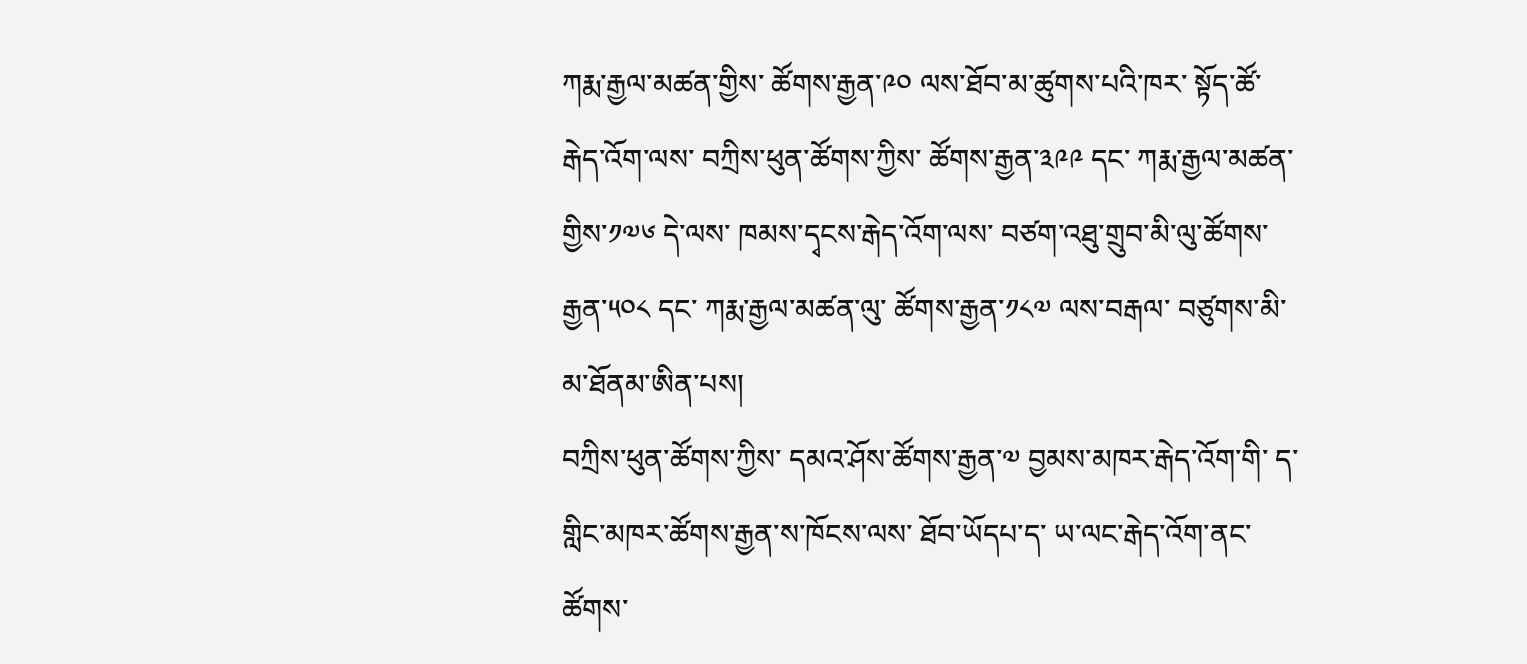ཀརྨ་རྒྱལ་མཚན་གྱིས་ ཚོགས་རྒྱན་༩༠ ལས་ཐོབ་མ་ཚུགས་པའི་ཁར་ སྟོད་ཚོ་རྒེད་འོག་ལས་ བཀྲིས་ཕུན་ཚོགས་ཀྱིས་ ཚོགས་རྒྱན་༣༩༩ དང་ ཀརྨ་རྒྱལ་མཚན་གྱིས་༡༧༦ དེ་ལས་ ཁམས་དྭངས་རྒེད་འོག་ལས་ བཙག་འཐུ་གྲུབ་མི་ལུ་ཚོགས་རྒྱན་༥༠༨ དང་ ཀརྨ་རྒྱལ་མཚན་ལུ་ ཚོགས་རྒྱན་༡༨༧ ལས་བརྒལ་ བཙུགས་མི་མ་ཐོནམ་ཨིན་པས།
བཀྲིས་ཕུན་ཚོགས་ཀྱིས་ དམའ་ཤོས་ཚོགས་རྒྱན་༧ བྱམས་མཁར་རྒེད་འོག་གི་ ད་གླིང་མཁར་ཚོགས་རྒྱན་ས་ཁོངས་ལས་ ཐོབ་ཡོདཔ་ད་ ཡ་ལང་རྒེད་འོག་ནང་ ཚོགས་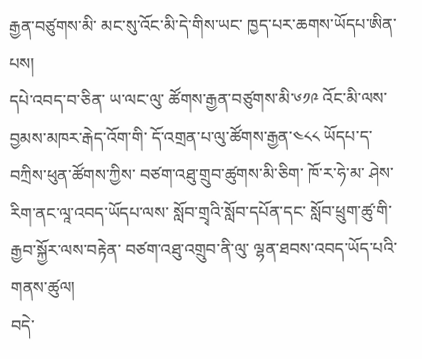རྒྱན་བཙུགས་མི་ མང་སུ་འོང་མི་དེ་གིས་ཡང་ ཁྱད་པར་ཆགས་ཡོདཔ་ཨིན་པས།
དཔེ་འབད་བ་ཅིན་ ཡ་ལང་ལུ་ ཚོགས་རྒྱན་བཙུགས་མི་༦༡༩ འོང་མི་ལས་ བྱམས་མཁར་རྒེད་འོག་གི་ དོ་འགྲན་པ་ལུ་ཚོགས་རྒྱན་༤༨༨ ཡོདཔ་ད་ བཀྲིས་ཕུན་ཚོགས་ཀྱིས་ བཙག་འཐུ་གྲུབ་ཚུགས་མི་ཅིག་ ཁོ་ར་ཧེ་མ་ ཤེས་རིག་ནང་ལཱ་འབད་ཡོདཔ་ལས་ སློབ་གྲྭའི་སློབ་དཔོན་དང་ སློབ་ཕྲུག་ཚུ་གི་ རྒྱབ་སྐྱོར་ལས་བརྟེན་ བཙག་འཐུ་འགྲུབ་ནི་ལུ་ ལྷན་ཐབས་འབད་ཡོད་པའི་གནས་ཚུལ།
བདེ་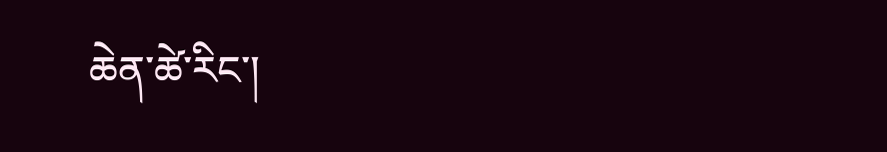ཆེན་ཚེ་རིང་།